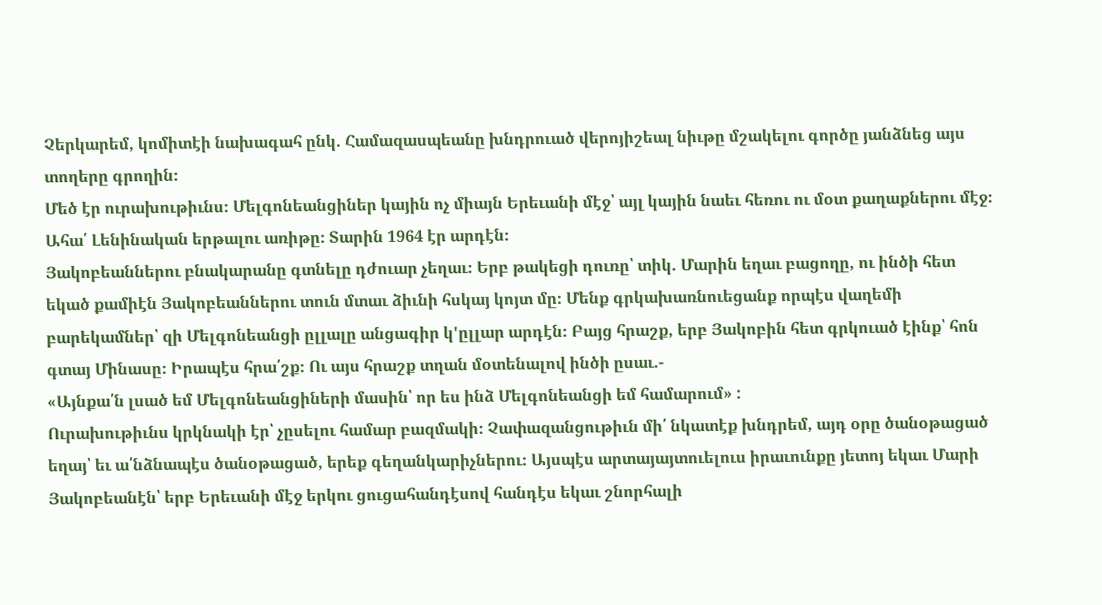Չերկարեմ, կոմիտէի նախագահ ընկ. Համազասպեանը խնդրուած վերոյիշեալ նիւթը մշակելու գործը յանձնեց այս տողերը գրողին։
Մեծ էր ուրախութիւնս։ Մելգոնեանցիներ կային ոչ միայն Երեւանի մէջ՝ այլ կային նաեւ հեռու ու մօտ քաղաքներու մէջ։
Ահա՛ Լենինական երթալու առիթը։ Տարին 1964 էր արդէն։
Յակոբեաններու բնակարանը գտնելը դժուար չեղաւ։ Երբ թակեցի դուռը՝ տիկ. Մարին եղաւ բացողը, ու ինծի հետ եկած քամիէն Յակոբեաններու տուն մտաւ ձիւնի հսկայ կոյտ մը։ Մենք գրկախառնուեցանք որպէս վաղեմի բարեկամներ՝ զի Մելգոնեանցի ըլլալը անցագիր կ'ըլլար արդէն։ Բայց հրաշք, երբ Յակոբին հետ գրկուած էինք՝ հոն գտայ Մինասը։ Իրապէս հրա՛շք։ Ու այս հրաշք տղան մօտենալով ինծի ըսաւ.-
«Այնքա՛ն լսած եմ Մելգոնեանցիների մասին՝ որ ես ինձ Մելգոնեանցի եմ համարում» :
Ուրախութիւնս կրկնակի էր՝ չըսելու համար բազմակի։ Չափազանցութիւն մի՛ նկատէք խնդրեմ, այդ օրը ծանօթացած եղայ՝ եւ ա՛նձնապէս ծանօթացած, երեք գեղանկարիչներու։ Այսպէս արտայայտուելուս իրաւունքը յետոյ եկաւ Մարի Յակոբեանէն՝ երբ Երեւանի մէջ երկու ցուցահանդէսով հանդէս եկաւ շնորհալի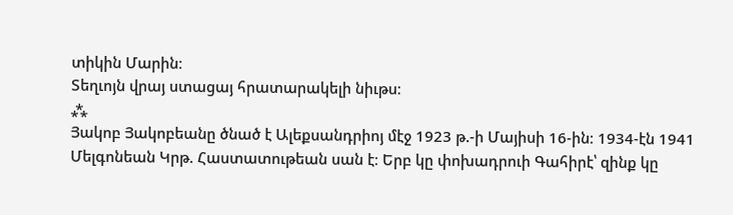տիկին Մարին։
Տեղւոյն վրայ ստացայ հրատարակելի նիւթս։
⁂
Յակոբ Յակոբեանը ծնած է Ալեքսանդրիոյ մէջ 1923 թ.-ի Մայիսի 16-ին։ 1934-էն 1941 Մելգոնեան Կրթ. Հաստատութեան սան է։ Երբ կը փոխադրուի Գահիրէ՝ զինք կը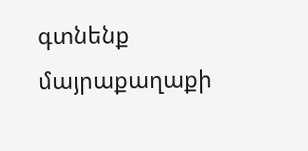գտնենք մայրաքաղաքի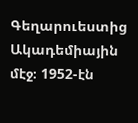Գեղարուեստից Ակադեմիային մէջ։ 1952-էն